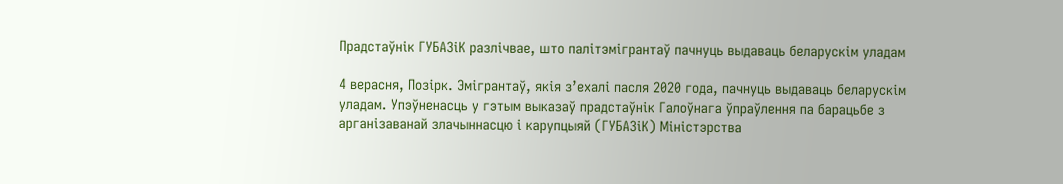Прадстаўнік ГУБАЗіК разлічвае, што палітэмігрантаў пачнуць выдаваць беларускім уладам

4 верасня, Позірк. Эмігрантаў, якія з’ехалі пасля 2020 года, пачнуць выдаваць беларускім уладам. Упэўненасць у гэтым выказаў прадстаўнік Галоўнага ўпраўлення па барацьбе з арганізаванай злачыннасцю і карупцыяй (ГУБАЗіК) Міністэрства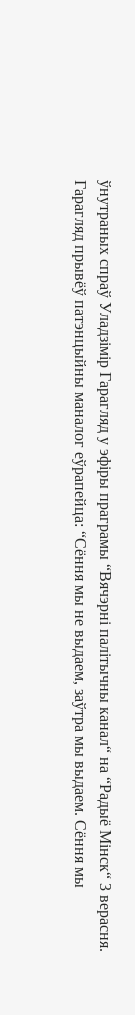ўнутраных спраў Уладзімір Гарагляд у эфіры праграмы “Вячэрні палітычны канал“ на “Радыё Мінск“ 3 верасня.
Гарагляд прывёў патэнцыйны маналог еўрапейца: “Сёння мы не выдаем, заўтра мы выдаем. Сёння мы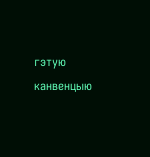гэтую канвенцыю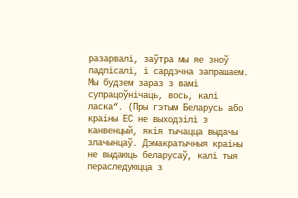разарвалі, заўтра мы яе зноў падпісалі, і сардэчна запрашаем. Мы будзем зараз з вамі супрацоўнічаць, вось, калі ласка“. (Пры гэтым Беларусь або краіны ЕС не выходзілі з канвенцый, якія тычацца выдачы злачынцаў. Дэмакратычныя краіны не выдаюць беларусаў, калі тыя пераследуюцца з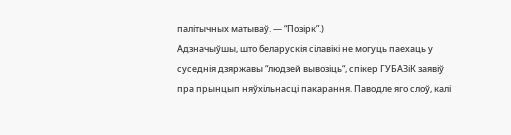палітычных матываў. — “Позірк”.)
Адзначыўшы, што беларускія сілавікі не могуць паехаць у суседнія дзяржавы “людзей вывозіць“, спікер ГУБАЗіК заявіў пра прынцып няўхільнасці пакарання. Паводле яго слоў, калі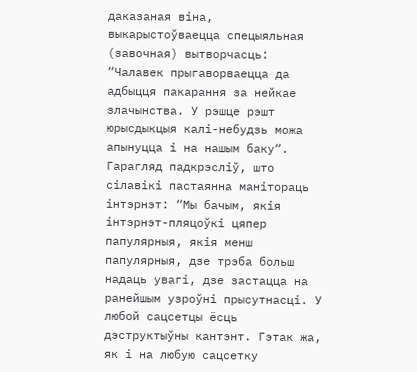даказаная віна, выкарыстоўваецца спецыяльная (завочная) вытворчасць: “Чалавек прыгаворваецца да адбыцця пакарання за нейкае злачынства. У рэшце рэшт юрысдыкцыя калі-небудзь можа апынуцца і на нашым баку“.
Гарагляд падкрэсліў, што сілавікі пастаянна манітораць інтэрнэт: “Мы бачым, якія інтэрнэт-пляцоўкі цяпер папулярныя, якія менш папулярныя, дзе трэба больш надаць увагі, дзе застацца на ранейшым узроўні прысутнасці. У любой сацсетцы ёсць дэструктыўны кантэнт. Гэтак жа, як і на любую сацсетку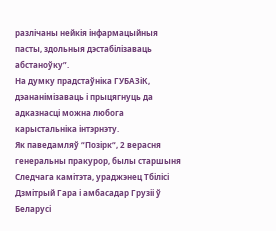разлічаны нейкія інфармацыйныя пасты, здольныя дэстабілізаваць абстаноўку”.
На думку прадстаўніка ГУБАЗіК, дэананімізаваць і прыцягнуць да адказнасці можна любога карыстальніка інтэрнэту.
Як паведамляў “Позірк“, 2 верасня генеральны пракурор, былы старшыня Следчага камітэта, ураджэнец Тбілісі Дзмітрый Гара і амбасадар Грузіі ў Беларусі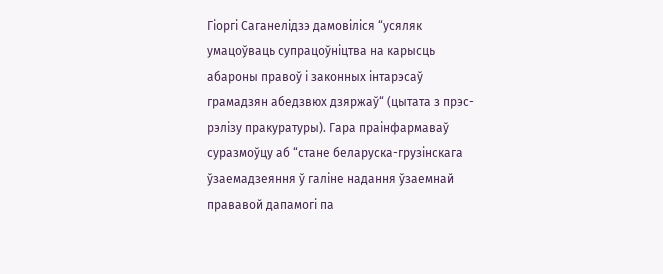Гіоргі Саганелідзэ дамовіліся “усяляк умацоўваць супрацоўніцтва на карысць абароны правоў і законных інтарэсаў грамадзян абедзвюх дзяржаў“ (цытата з прэс-рэлізу пракуратуры). Гара праінфармаваў суразмоўцу аб “стане беларуска-грузінскага ўзаемадзеяння ў галіне надання ўзаемнай прававой дапамогі па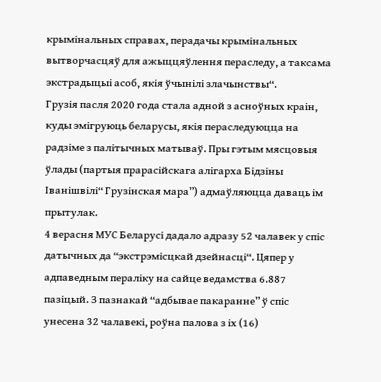крымінальных справах, перадачы крымінальных вытворчасцяў для ажыццяўлення пераследу, а таксама экстрадыцыі асоб, якія ўчынілі злачынствы“.
Грузія пасля 2020 года стала адной з асноўных краін, куды эмігруюць беларусы, якія пераследуюцца на радзіме з палітычных матываў. Пры гэтым мясцовыя ўлады (партыя прарасійскага алігарха Бідзіны Іванішвілі“ Грузінская мара”) адмаўляюцца даваць ім прытулак.
4 верасня МУС Беларусі дадало адразу 52 чалавек у спіс датычных да “экстрэмісцкай дзейнасці“. Цяпер у адпаведным пераліку на сайце ведамства 6.887 пазіцый. З пазнакай “адбывае пакаранне” ў спіс унесена 32 чалавекі, роўна палова з іх (16)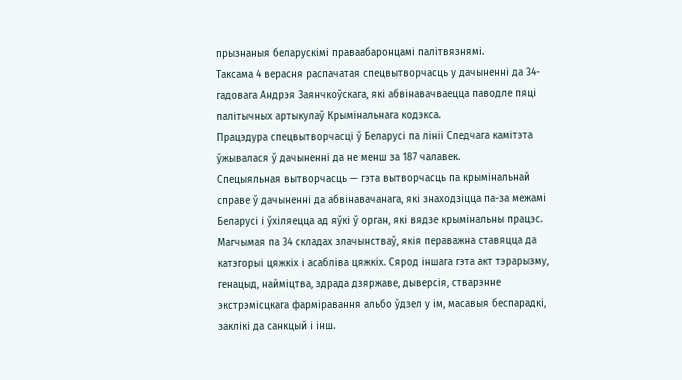прызнаныя беларускімі праваабаронцамі палітвязнямі.
Таксама 4 верасня распачатая спецвытворчасць у дачыненні да 34-гадовага Андрэя Заянчкоўскага, які абвінавачваецца паводле пяці палітычных артыкулаў Крымінальнага кодэкса.
Працэдура спецвытворчасці ў Беларусі па лініі Следчага камітэта ўжывалася ў дачыненні да не менш за 187 чалавек.
Спецыяльная вытворчасць — гэта вытворчасць па крымінальнай справе ў дачыненні да абвінавачанага, які знаходзіцца па-за межамі Беларусі і ўхіляецца ад яўкі ў орган, які вядзе крымінальны працэс.
Магчымая па 34 складах злачынстваў, якія пераважна ставяцца да катэгорыі цяжкіх і асабліва цяжкіх. Сярод іншага гэта акт тэрарызму, генацыд, найміцтва, здрада дзяржаве, дыверсія, стварэнне экстрэмісцкага фарміравання альбо ўдзел у ім, масавыя беспарадкі, заклікі да санкцый і інш.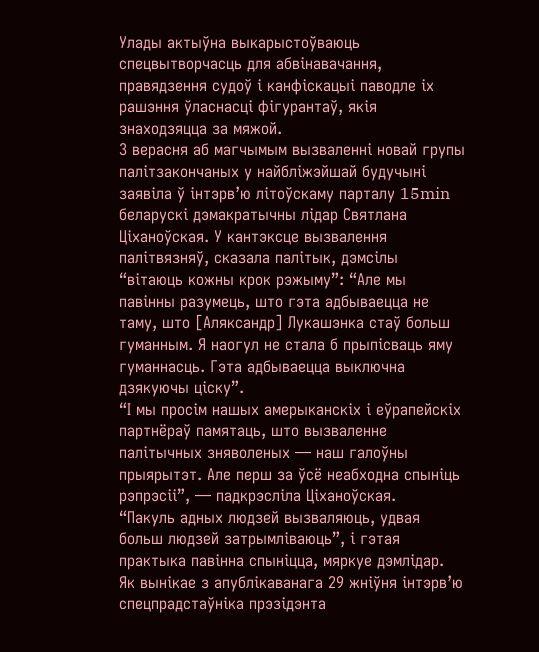Улады актыўна выкарыстоўваюць спецвытворчасць для абвінавачання, правядзення судоў і канфіскацыі паводле іх рашэння ўласнасці фігурантаў, якія знаходзяцца за мяжой.
3 верасня аб магчымым вызваленні новай групы палітзакончаных у найбліжэйшай будучыні заявіла ў інтэрв’ю літоўскаму парталу 15min беларускі дэмакратычны лідар Святлана Ціханоўская. У кантэксце вызвалення палітвязняў, сказала палітык, дэмсілы “вітаюць кожны крок рэжыму”: “Але мы павінны разумець, што гэта адбываецца не таму, што [Аляксандр] Лукашэнка стаў больш гуманным. Я наогул не стала б прыпісваць яму гуманнасць. Гэта адбываецца выключна дзякуючы ціску”.
“І мы просім нашых амерыканскіх і еўрапейскіх партнёраў памятаць, што вызваленне палітычных зняволеных — наш галоўны прыярытэт. Але перш за ўсё неабходна спыніць рэпрэсіі”, — падкрэсліла Ціханоўская.
“Пакуль адных людзей вызваляюць, удвая больш людзей затрымліваюць”, і гэтая практыка павінна спыніцца, мяркуе дэмлідар.
Як вынікае з апублікаванага 29 жніўня інтэрв’ю спецпрадстаўніка прэзідэнта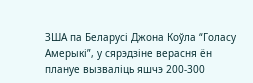ЗША па Беларусі Джона Коўла “Голасу Амерыкі”, у сярэдзіне верасня ён плануе вызваліць яшчэ 200-300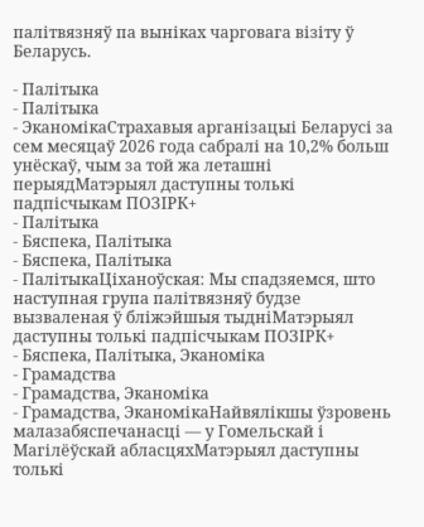палітвязняў па выніках чарговага візіту ў Беларусь.

- Палітыка
- Палітыка
- ЭканомікаСтрахавыя арганізацыі Беларусі за сем месяцаў 2026 года сабралі на 10,2% больш унёскаў, чым за той жа леташні перыядМатэрыял даступны толькі падпісчыкам ПОЗІРК+
- Палітыка
- Бяспека, Палітыка
- Бяспека, Палітыка
- ПалітыкаЦіханоўская: Мы спадзяемся, што наступная група палітвязняў будзе вызваленая ў бліжэйшыя тыдніМатэрыял даступны толькі падпісчыкам ПОЗІРК+
- Бяспека, Палітыка, Эканоміка
- Грамадства
- Грамадства, Эканоміка
- Грамадства, ЭканомікаНайвялікшы ўзровень малазабяспечанасці — у Гомельскай і Магілёўскай абласцяхМатэрыял даступны толькі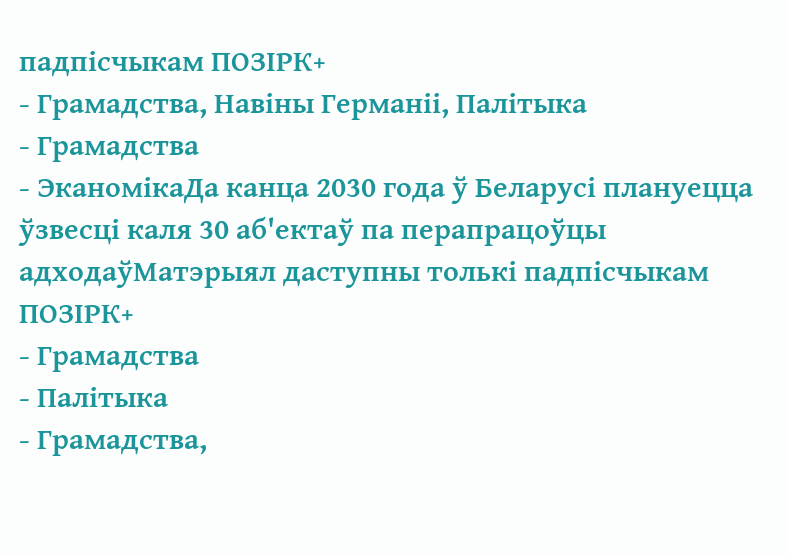падпісчыкам ПОЗІРК+
- Грамадства, Навіны Германіі, Палітыка
- Грамадства
- ЭканомікаДа канца 2030 года ў Беларусі плануецца ўзвесці каля 30 аб'ектаў па перапрацоўцы адходаўМатэрыял даступны толькі падпісчыкам ПОЗІРК+
- Грамадства
- Палітыка
- Грамадства,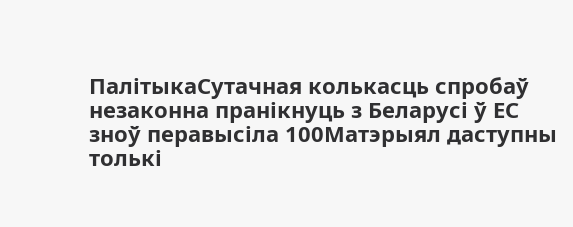ПалітыкаСутачная колькасць спробаў незаконна пранікнуць з Беларусі ў ЕС зноў перавысіла 100Матэрыял даступны толькі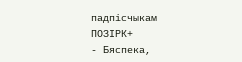падпісчыкам ПОЗІРК+
- Бяспека,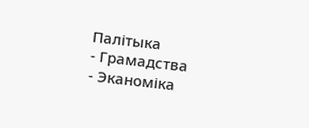Палітыка
- Грамадства
- Эканоміка